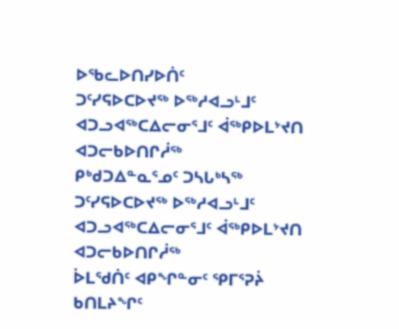ᐅᖃᓚᐅᑎᓯᐅᑏᑦ
ᑐᑦᓯᕋᐅᑕᐅᔪᖅ ᐅᖅᓱᐊᓗᒻᒧᑦ ᐊᑐᓗᐊᖅᑕᐃᓕᓂᕐᒧᑦ ᐋᖅᑭᐅᒪᔾᔪᑎ ᐊᑐᓕᑲᐅᑎᒋᓲᖅ
ᑭᒃᑯᑐᐃᓐᓇᕐᓄᑦ ᑐᓴᒐᒃᓴᖅ
ᑐᑦᓯᕋᐅᑕᐅᔪᖅ ᐅᖅᓱᐊᓗᒻᒧᑦ ᐊᑐᓗᐊᖅᑕᐃᓕᓂᕐᒧᑦ ᐋᖅᑭᐅᒪᔾᔪᑎ ᐊᑐᓕᑲᐅᑎᒋᓲᖅ
ᐆᒪᖁᑏᑦ ᐊᑭᖏᓐᓂᑦ ᕿᒥᕐᕈᔩ ᑲᑎᒪᔨᖏᑦ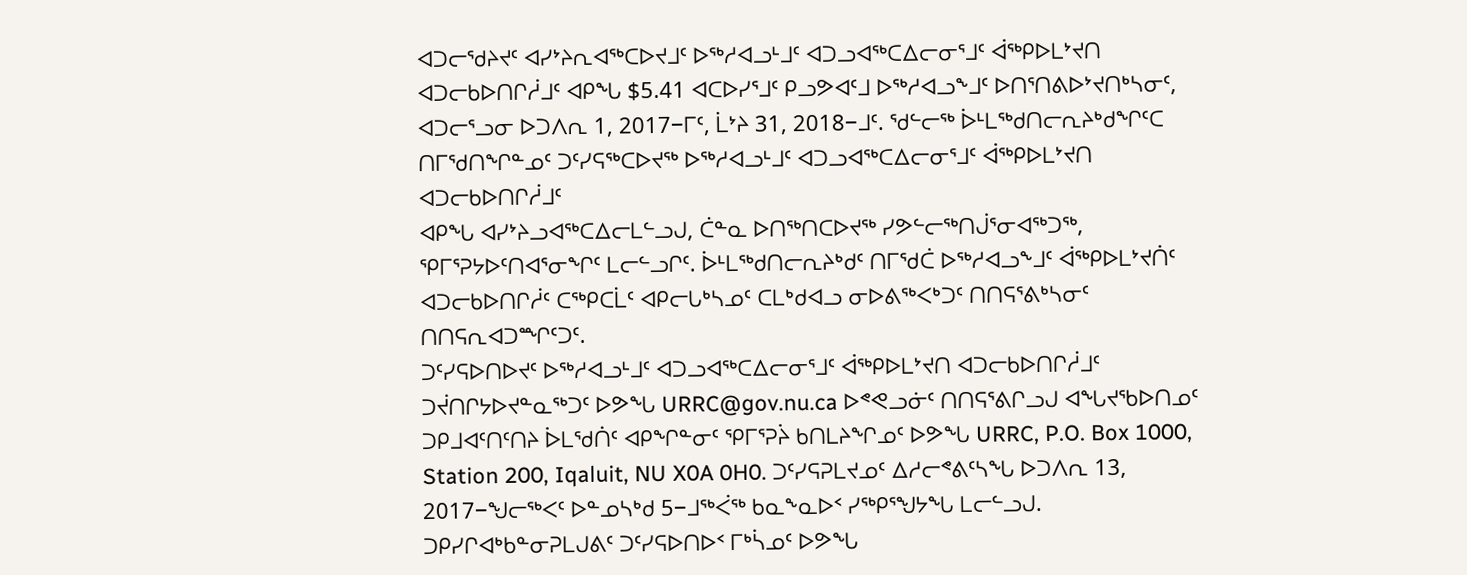ᐊᑐᓕᖁᔨᔪᑦ ᐊᓯᔾᔨᕆᐊᖅᑕᐅᔪᒧᑦ ᐅᖅᓱᐊᓗᒻᒧᑦ ᐊᑐᓗᐊᖅᑕᐃᓕᓂᕐᒧᑦ ᐋᖅᑭᐅᒪᔾᔪᑎ ᐊᑐᓕᑲᐅᑎᒋᓲᒧᑦ ᐊᑭᖓ $5.41 ᐊᑕᐅᓯᕐᒧᑦ ᑭᓗᕗᐊᑦᒧ ᐅᖅᓱᐊᓗᖕᒧᑦ ᐅᑎᕐᑎᕕᐅᔾᔪᑎᒃᓴᓂᑦ, ᐊᑐᓕᕐᓗᓂ ᐅᑐᐱᕆ 1, 2017−ᒥᑦ, ᒫᔾᔨ 31, 2018−ᒧᑦ. ᖁᓪᓕᖅ ᐆᒻᒪᖅᑯᑎᓕᕆᔨᒃᑯᖏᑦᑕ ᑎᒥᖁᑎᖏᓐᓄᑦ ᑐᑦᓯᕋᖅᑕᐅᔪᖅ ᐅᖅᓱᐊᓗᒻᒧᑦ ᐊᑐᓗᐊᖅᑕᐃᓕᓂᕐᒧᑦ ᐋᖅᑭᐅᒪᔾᔪᑎ ᐊᑐᓕᑲᐅᑎᒋᓲᒧᑦ
ᐊᑭᖓ ᐊᓯᔾᔨᓗᐊᖅᑕᐃᓕᒪᓪᓗᒍ, ᑖᓐᓇ ᐅᑎᖅᑎᑕᐅᔪᖅ ᓯᕗᓪᓕᖅᑎᒎᕐᓂᐊᖅᑐᖅ, ᕿᒥᕐᕈᔭᐅᑦᑎᐊᕐᓂᖏᑦ ᒪᓕᓪᓗᒋᑦ. ᐆᒻᒪᖅᑯᑎᓕᕆᔨᒃᑯᑦ ᑎᒥᖁᑖ ᐅᖅᓱᐊᓗᖕᒧᑦ ᐋᖅᑭᐅᒪᔾᔪᑏᑦ ᐊᑐᓕᑲᐅᑎᒋᓲᑦ ᑕᖅᑭᑕᒫᑦ ᐊᑭᓕᒐᒃᓴᓄᑦ ᑕᒪᒃᑯᐊᓗ ᓂᐅᕕᖅᐸᒃᑐᑦ ᑎᑎᕋᕐᕕᒃᓴᓂᑦ ᑎᑎᕋᕆᐊᑐᙱᑦᑐᑦ.
ᑐᑦᓯᕋᐅᑎᐅᔪᑦ ᐅᖅᓱᐊᓗᒻᒧᑦ ᐊᑐᓗᐊᖅᑕᐃᓕᓂᕐᒧᑦ ᐋᖅᑭᐅᒪᔾᔪᑎ ᐊᑐᓕᑲᐅᑎᒋᓲᒧᑦ ᑐᔫᑎᒋᔭᐅᔪᓐᓇᖅᑐᑦ ᐅᕗᖓ URRC@gov.nu.ca ᐅᕝᕙᓗᓃᑦ ᑎᑎᕋᕐᕕᒋᓗᒍ ᐊᖓᔪᖃᐅᑎᓄᑦ ᑐᑭᒧᐊᑦᑎᑦᑎᔨ ᐆᒪᖁᑏᑦ ᐊᑭᖏᓐᓂᑦ ᕿᒥᕐᕈᔩ ᑲᑎᒪᔨᖏᓄᑦ ᐅᕗᖓ URRC, P.O. Box 1000, Station 200, Iqaluit, NU X0A 0H0. ᑐᑦᓯᕋᕈᒪᔪᓄᑦ ᐃᓱᓕᕝᕕᑦᓴᖓ ᐅᑐᐱᕆ 13, 2017−ᖑᓕᖅᐸᑦ ᐅᓐᓄᓴᒃᑯ 5−ᒧᖅᐹᖅ ᑲᓇᖕᓇᐅᑉ ᓯᖅᑭᕐᖑᔭᖓ ᒪᓕᓪᓗᒍ.
ᑐᑭᓯᒋᐊᒃᑲᓐᓂᕈᒪᒍᕕᑦ ᑐᑦᓯᕋᐅᑎᐅᑉ ᒥᒃᓵᓄᑦ ᐅᕗᖓ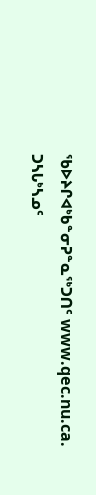ᖃᐅᔨᒋᐊᒃᑲᓐᓂᕈᓐᓇᖅᑐᑎᑦ www.qec.nu.ca.
ᑐᓴᒐᒃᓴᓄᑦ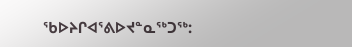ᖃᐅᔨᒋᐊᕐᕕᐅᔪᓐᓇᖅᑐᖅ: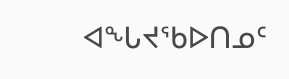ᐊᖓᔪᖃᐅᑎᓄᑦ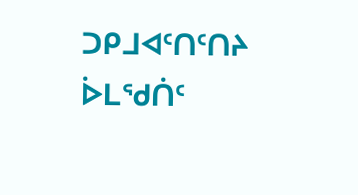ᑐᑭᒧᐊᑦᑎᑦᑎᔨ
ᐆᒪᖁᑏᑦ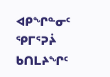ᐊᑭᖏᓐᓂᑦ ᕿᒥᕐᕈᔩ ᑲᑎᒪᔨᖏᑦ